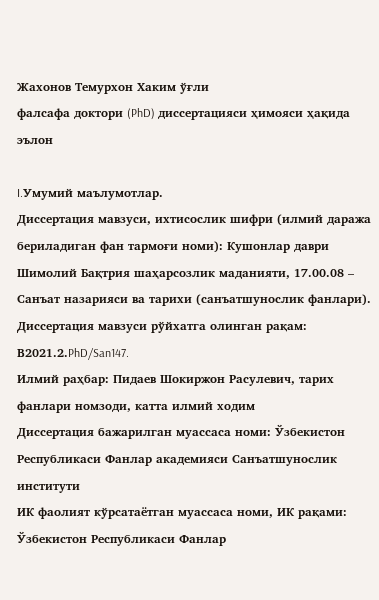Жахонов Темурхон Хаким ўғли
фалсафа доктори (PhD) диссертацияси ҳимояси ҳақида эълон

I.Умумий маълумотлар.
Диссертация мавзуси, ихтисослик шифри (илмий даража бериладиган фан тармоғи номи): Кушонлар даври Шимолий Бақтрия шаҳарсозлик маданияти, 17.00.08 – Санъат назарияси ва тарихи (санъатшунослик фанлари).
Диссертация мавзуси рўйхатга олинган рақам: В2021.2.PhD/San147.
Илмий раҳбар: Пидаев Шокиржон Расулевич, тарих фанлари номзоди, катта илмий ходим
Диссертация бажарилган муассаса номи: Ўзбекистон Республикаси Фанлар академияси Санъатшунослик институти
ИК фаолият кўрсатаётган муассаса номи, ИК рақами: Ўзбекистон Республикаси Фанлар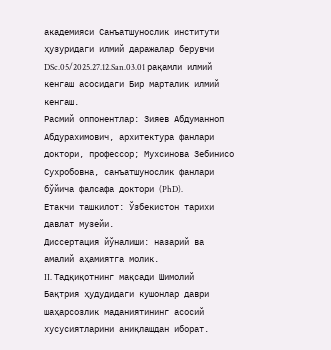академияси Санъатшунослик институти ҳузуридаги илмий даражалар берувчи DSc.05/2025.27.12.San.03.01 рақамли илмий кенгаш асосидаги Бир марталик илмий кенгаш.
Расмий оппонентлар: Зияев Абдуманноп Абдурахимович, архитектура фанлари доктори, профессор; Мухсинова Зебинисо Сухробовна, санъатшунослик фанлари бўйича фалсафа доктори (PhD).
Етакчи ташкилот: Ўзбекистон тарихи давлат музейи.
Диссертация йўналиши: назарий ва амалий аҳамиятга молик.
II. Тадқиқотнинг мақсади Шимолий Бақтрия ҳудудидаги кушонлар даври шаҳарсозлик маданиятининг асосий хусусиятларини аниқлашдан иборат.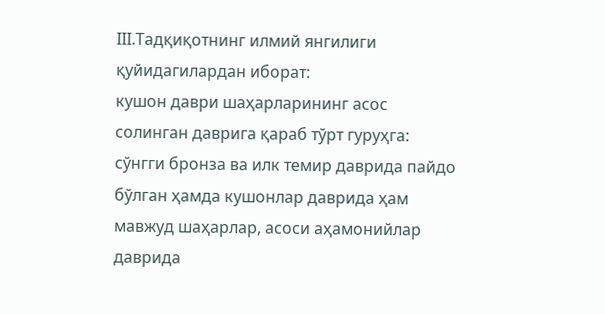III.Тадқиқотнинг илмий янгилиги қуйидагилардан иборат:
кушон даври шаҳарларининг асос солинган даврига қараб тўрт гуруҳга: сўнгги бронза ва илк темир даврида пайдо бўлган ҳамда кушонлар даврида ҳам мавжуд шаҳарлар, асоси аҳамонийлар даврида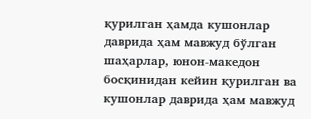қурилган ҳамда кушонлар даврида ҳам мавжуд бўлган шаҳарлар, юнон-македон босқинидан кейин қурилган ва кушонлар даврида ҳам мавжуд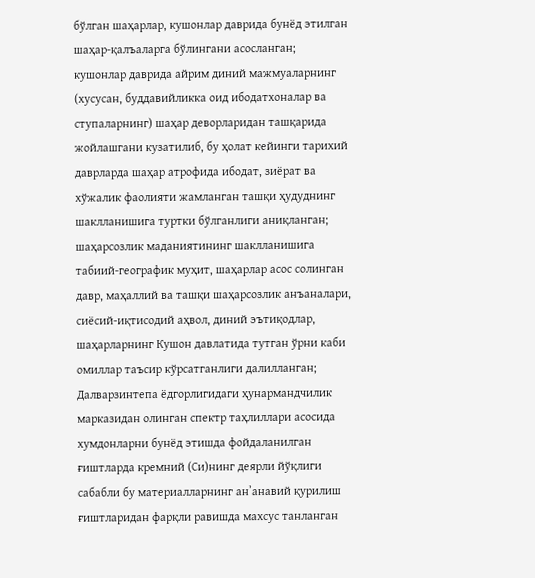бўлган шаҳарлар, кушонлар даврида бунёд этилган шаҳар-қалъаларга бўлингани асосланган;
кушонлар даврида айрим диний мажмуаларнинг (хусусан, буддавийликка оид ибодатхоналар ва ступаларнинг) шаҳар деворларидан ташқарида жойлашгани кузатилиб, бу ҳолат кейинги тарихий даврларда шаҳар атрофида ибодат, зиёрат ва хўжалик фаолияти жамланган ташқи ҳудуднинг шаклланишига туртки бўлганлиги аниқланган;
шаҳарсозлик маданиятининг шаклланишига табиий-географик муҳит, шаҳарлар асос солинган давр, маҳаллий ва ташқи шаҳарсозлик анъаналари, сиёсий-иқтисодий аҳвол, диний эътиқодлар, шаҳарларнинг Кушон давлатида тутган ўрни каби омиллар таъсир кўрсатганлиги далилланган;
Далварзинтепа ёдгорлигидаги ҳунармандчилик марказидан олинган спектр таҳлиллари асосида хумдонларни бунёд этишда фойдаланилган ғиштларда кремний (Си)нинг деярли йўқлиги сабабли бу материалларнинг анʼанавий қурилиш ғиштларидан фарқли равишда махсус танланган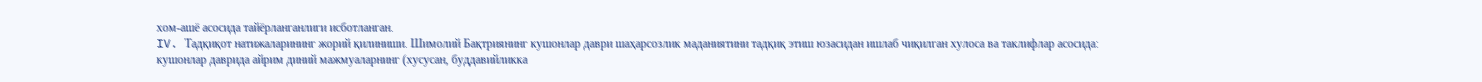хом-ашё асосида тайёрланганлиги исботланган.
IV. Тадқиқот натижаларининг жорий қилиниши. Шимолий Бақтриянинг кушонлар даври шаҳарсозлик маданиятини тадқиқ этиш юзасидан ишлаб чиқилган хулоса ва таклифлар асосида:
кушонлар даврида айрим диний мажмуаларнинг (хусусан, буддавийликка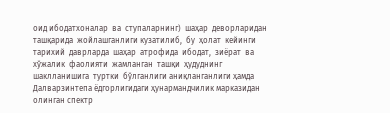оид ибодатхоналар  ва  ступаларнинг)  шаҳар  деворларидан  ташқарида  жойлашганлиги кузатилиб,  бу  ҳолат  кейинги  тарихий  даврларда  шаҳар  атрофида  ибодат,  зиёрат  ва хўжалик  фаолияти  жамланган  ташқи  ҳудуднинг  шаклланишига  туртки  бўлганлиги аниқланганлиги ҳамда Далварзинтепа ёдгорлигидаги ҳунармандчилик марказидан олинган спектр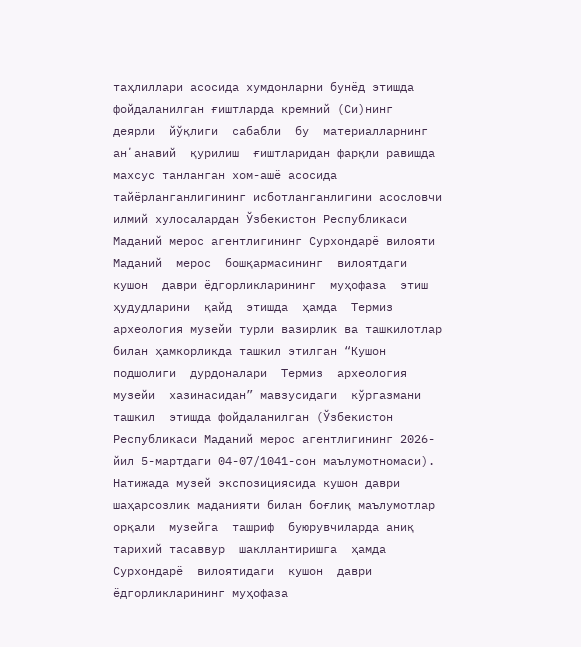таҳлиллари асосида хумдонларни бунёд этишда фойдаланилган ғиштларда кремний (Си)нинг  деярли  йўқлиги  сабабли  бу  материалларнинг  анʼанавий  қурилиш  ғиштларидан фарқли равишда махсус танланган хом-ашё асосида тайёрланганлигининг исботланганлигини асословчи илмий хулосалардан Ўзбекистон Республикаси Маданий мерос агентлигининг Сурхондарё вилояти Маданий  мерос  бошқармасининг  вилоятдаги  кушон  даври ёдгорликларининг  муҳофаза  этиш  ҳудудларини  қайд  этишда  ҳамда  Термиз археология музейи турли вазирлик ва ташкилотлар билан ҳамкорликда ташкил этилган “Кушон  подшолиги  дурдоналари  Термиз  археология  музейи  хазинасидан” мавзусидаги  кўргазмани  ташкил  этишда фойдаланилган (Ўзбекистон Республикаси Маданий мерос агентлигининг 2026-йил 5-мартдаги 04-07/1041-сон маълумотномаси). Натижада музей экспозициясида кушон даври шаҳарсозлик маданияти билан боғлиқ маълумотлар  орқали  музейга  ташриф  буюрувчиларда аниқ тарихий тасаввур  шакллантиришга  ҳамда  Сурхондарё  вилоятидаги  кушон  даври ёдгорликларининг муҳофаза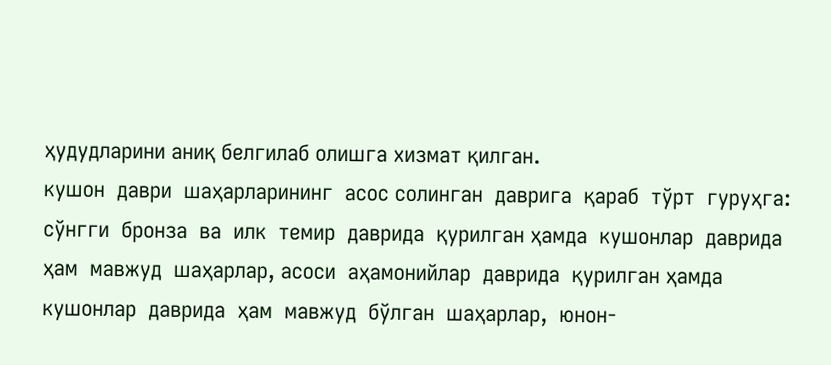ҳудудларини аниқ белгилаб олишга хизмат қилган.
кушон  даври  шаҳарларининг  асос солинган  даврига  қараб  тўрт  гуруҳга:  сўнгги  бронза  ва  илк  темир  даврида  қурилган ҳамда  кушонлар  даврида  ҳам  мавжуд  шаҳарлар, асоси  аҳамонийлар  даврида  қурилган ҳамда  кушонлар  даврида  ҳам  мавжуд  бўлган  шаҳарлар,  юнон-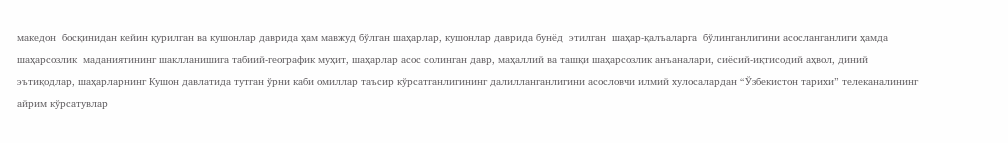македон  босқинидан кейин қурилган ва кушонлар даврида ҳам мавжуд бўлган шаҳарлар, кушонлар даврида бунёд  этилган  шаҳар-қалъаларга  бўлинганлигини асосланганлиги ҳамда шаҳарсозлик  маданиятининг шаклланишига табиий-географик муҳит, шаҳарлар асос солинган давр, маҳаллий ва ташқи шаҳарсозлик анъаналари, сиёсий-иқтисодий аҳвол, диний эътиқодлар, шаҳарларнинг Кушон давлатида тутган ўрни каби омиллар таъсир кўрсатганлигининг далилланганлигини асословчи илмий хулосалардан “Ўзбекистон тарихи” телеканалининг айрим кўрсатувлар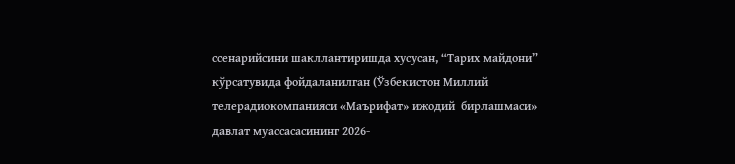ссенарийсини шакллантиришда хусусан, “Тарих майдони” кўрсатувида фойдаланилган (Ўзбекистон Миллий телерадиокомпанияси «Маърифат» ижодий  бирлашмаси» давлат муассасасининг 2026-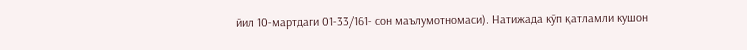йил 10-мартдаги 01-33/161- сон маълумотномаси). Натижада кўп қатламли кушон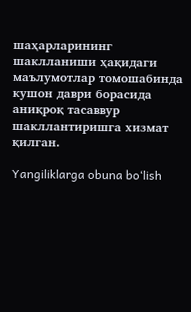шаҳарларининг шаклланиши ҳақидаги маълумотлар томошабинда кушон даври борасида аниқроқ тасаввур шакллантиришга хизмат қилган.

Yangiliklarga obuna bo‘lish